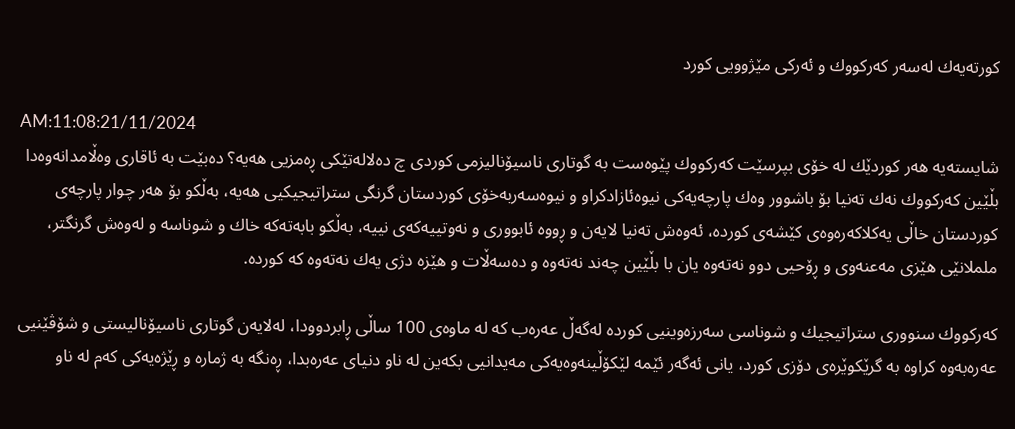كورته‌یه‌ك له‌سه‌ر كه‌ركووك و ئه‌ركی مێژوویی كورد

AM:11:08:21/11/2024
شایسته‌یه‌ هه‌ر كوردێك له‌ خۆی بپرسێت كه‌ركووك پێوه‌ست به‌ گوتاری ناسیۆنالیزمی كوردی چ ده‌لاله‌تێكی ڕه‌مزیی هه‌یه؟ ده‌بێت به‌ ئاقاری وه‌ڵامدانه‌وه‌دا بڵێین كه‌ركووك نه‌ك ته‌نیا بۆ باشوور وه‌ك پارچه‌یه‌كی نیوه‌ئازادكراو و نیوه‌سه‌ربه‌خۆی كوردستان گرنگی ستراتیجیكیی هه‌یه‌، به‌ڵكو بۆ هه‌ر چوار پارچه‌ی كوردستان خاڵی یه‌كلاكه‌ره‌وه‌ی كێشه‌ی كورده‌، ئه‌وه‌ش ته‌نیا لایه‌ن و ڕووه‌ ئابووری و نه‌وتییه‌كه‌ی نییه‌، به‌ڵكو بابه‌ته‌كه‌ خاك و شوناسه‌ و له‌وه‌ش گرنگتر، ململانێی هێزی مه‌عنه‌وی و ڕۆحیی دوو نه‌ته‌وه‌ یان با بڵێین چه‌ند نه‌ته‌وه‌ و ده‌سه‌ڵات و هێزه‌ دژی یه‌ك نه‌ته‌وه‌ كه‌ كورده‌.

كه‌ركووك سنووری ستراتیجیك و شوناسی سه‌رزه‌وینیی كورده‌ له‌گه‌ڵ عه‌ره‌ب كه‌ له‌ ماوه‌ی 100 ساڵی ڕابردوودا، له‌لایه‌ن گوتاری ناسیۆنالیستی و شۆڤێنیی عه‌ره‌به‌وه‌ كراوه‌ به‌ گرێكوێره‌ی دۆزی كورد، یانی ئه‌گه‌ر ئێمه‌ لێكۆڵینه‌وه‌یه‌كی مه‌یدانیی بكه‌ین له‌ ناو دنیای عه‌ره‌بدا، ڕه‌نگه‌ به‌ ژماره‌ و ڕێژه‌یه‌كی كه‌م له‌ ناو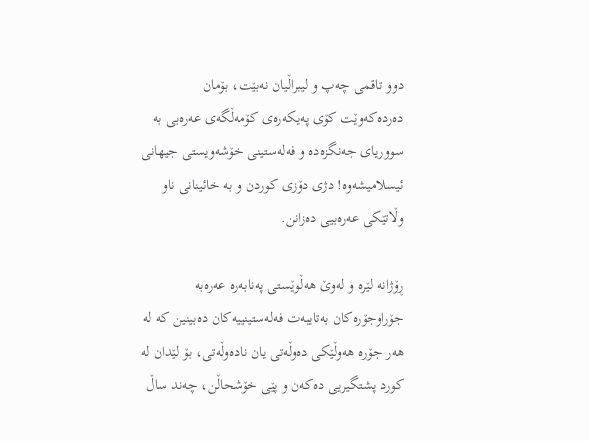دوو تاقمی چه‌پ و لیبراڵیان نه‌بێت، بۆمان ده‌رده‌كه‌وێت كۆی په‌یكه‌ره‌ی كۆمه‌ڵگه‌ی عه‌ره‌بی به‌ سووریای جه‌نگزه‌ده‌ و فه‌له‌ستینی خۆشه‌ویستی جیهانی ئیسلامیشه‌وه‌! دژی دۆزی كوردن و به‌ خائینانی ناو وڵاتێكی عه‌ره‌بیی ده‌زانن.

ڕۆژانه‌ لێره‌ و له‌وێ هه‌ڵوێستی په‌نابه‌ره‌ عه‌ره‌به‌ جۆراوجۆره‌كان به‌تایبه‌ت فه‌له‌ستینییه‌كان ده‌بینین كه‌ له‌ هه‌ر جۆره‌ هه‌وڵێكی ده‌وڵه‌تی یان ناده‌وڵه‌تی، بۆ لێدان له‌ كورد پشتگیریی ده‌كه‌ن و پێی خۆشحاڵن، چه‌ند ساڵ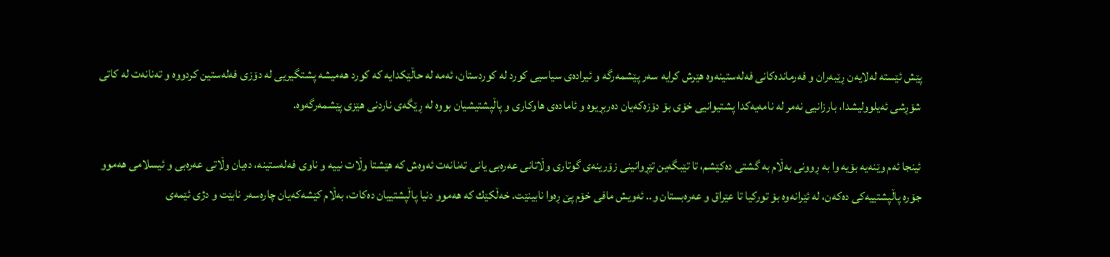پێش ئێسته‌ له‌لایه‌ن ڕێبه‌ران و فه‌رمانده‌كانی فه‌له‌ستینه‌وه‌ هێرش كرایه‌ سه‌ر پێشمه‌رگه‌ و ئیراده‌ی سیاسیی كورد له‌ كوردستان، ئه‌مه‌ له‌ حاڵێكدایه‌ كه‌ كورد هه‌میشه‌ پشتگیریی له‌ دۆزی فه‌له‌ستین كردووه‌ و ته‌نانه‌ت له‌ كاتی شۆڕشی ئه‌یلوولیشدا، بارزانیی نه‌مر له‌ نامه‌یه‌كدا پشتیوانیی خۆی بۆ دۆزه‌كه‌یان ده‌ربڕیوه‌ و ئاماده‌ی هاوكاری و پاڵپشتیشیان بووه‌ له‌ ڕێگه‌ی ناردنی هێزی پێشمه‌رگه‌وه‌.

ئینجا ئه‌م وێنه‌یه‌ بۆیه‌ وا به‌ ڕوونی به‌ڵام به‌ گشتی ده‌كێشم، تا تێبگه‌ین تێڕوانینی زۆرینه‌ی گوتاری وڵاتانی عه‌ره‌بی یانی ته‌نانه‌ت ئه‌وه‌ش كه‌ هێشتا وڵات نییه‌ و ناوی فه‌له‌ستینه‌، ده‌یان وڵاتی عه‌ره‌بی و ئیسلامی هه‌موو جۆره‌ پاڵپشتییه‌كی ده‌كه‌ن، له‌ ئێرانه‌وه‌ بۆ توركیا تا عێراق و عه‌ره‌بستان و.. ئه‌ویش مافی خۆم پێ ڕه‌وا نابینێت. خه‌ڵكێك كه‌ هه‌موو دنیا پاڵپشتییان ده‌كات، به‌ڵام كێشه‌كه‌یان چاره‌سه‌ر نابێت و دژی ئێمه‌ی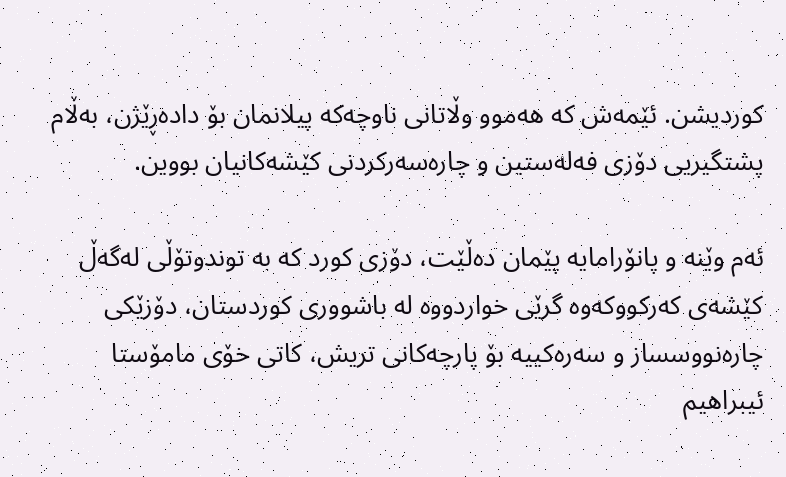كوردیشن. ئێمه‌ش كه‌ هه‌موو وڵاتانی ناوچه‌كه‌ پیلانمان بۆ داده‌ڕێژن، به‌ڵام پشتگیریی دۆزی فه‌له‌ستین و چاره‌سه‌ركردنی كێشه‌كانیان بووین.

ئه‌م وێنه‌ و پانۆرامایه‌ پێمان ده‌ڵێت، دۆزی كورد كه‌ به‌ توندوتۆڵی له‌گه‌ڵ كێشه‌ی كه‌ركووكه‌وه‌ گرێی خواردووه‌ له‌ باشووری كوردستان، دۆزێكی چاره‌نووسساز و سه‌ره‌كییه‌ بۆ پارچه‌كانی تریش‌، كاتی خۆی مامۆستا ئیبراهیم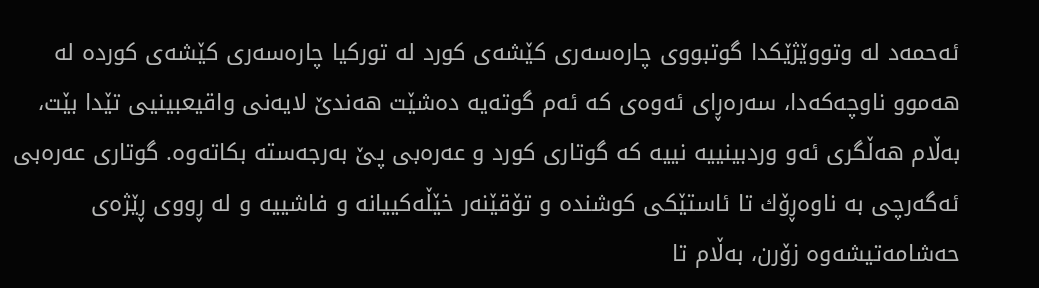ئه‌حمه‌د له‌ وتووێژێكدا گوتبووی چاره‌سه‌ری كێشه‌ی كورد له‌ توركیا چاره‌سه‌ری كێشه‌ی كورده‌ له‌ هه‌موو ناوچه‌كه‌دا، سه‌ره‌ڕای ئه‌وه‌ی كه‌ ئه‌م گوته‌یه‌ ده‌شێت هه‌ندێ لایه‌نی واقیعبینیی تێدا بێت، به‌ڵام هه‌ڵگری ئه‌و وردبینییه‌ نییه‌ كه‌ گوتاری كورد و عه‌ره‌بی پێ به‌رجه‌سته‌ بكاته‌وه‌. گوتاری عه‌ره‌بی ئه‌گه‌رچی به‌ ناوه‌ڕۆك تا ئاستێكی كوشنده‌ و تۆقێنه‌ر خێڵه‌كییانه‌ و فاشییه‌ و له‌ ڕووی ڕێژه‌ی حه‌شامه‌تیشه‌وه‌ زۆرن، به‌ڵام تا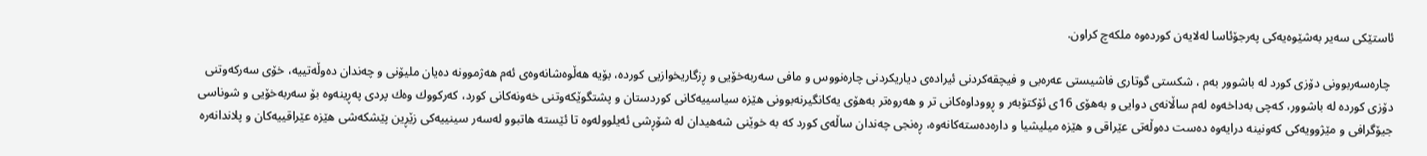ئاستێكی سه‌یر به‌شێوه‌یه‌كی په‌رجۆئاسا له‌لایه‌ن كورده‌وه‌ ملكه‌چ كراون.

 چاره‌سه‌ربوونی دۆزی كورد له‌ باشوور به‌م ، شكستی گوتاری فاشیستی عه‌ره‌بی و فیچقه‌كردنی ئیراده‌ی دیاریكردنی چاره‌نووس و مافی سه‌ربه‌خۆیی و ڕزگاریخوازیی كورده‌، بۆیه‌ هه‌ڵوه‌شانه‌وه‌ی ئه‌م هه‌ژموونه‌ ده‌یان ملیۆنی و چه‌ندان ده‌وڵه‌تییه‌، خۆی سه‌ركه‌وتنی دۆزی كورده له‌ باشوور‌، كه‌چی به‌داخه‌وه‌ له‌م ساڵانه‌ی دوایی و به‌هۆی 16ی ئۆكتۆبه‌ر و ڕووداوه‌كانی تر و هه‌روه‌تر به‌هۆی یه‌كانگیرنه‌بوونی هێزه‌ سیاسییه‌كانی كوردستان و پشتگوێكه‌وتنی خه‌ونه‌كانی كورد، كه‌ركووك وه‌ك پردی په‌ڕینه‌وه‌ بۆ سه‌ربه‌خۆیی و شوناسی جیۆگرافی و مێژوویه‌كی كه‌ونینه‌ درایه‌وه‌ ده‌ست ده‌وڵه‌‌تی عێراقی و هێزه‌ میلیشیا و داره‌ده‌سته‌كانه‌وه‌، ڕه‌نجی چه‌ندان ساڵه‌ی كورد كه‌ به‌ خوێنی شه‌هیدان له‌ شۆڕشی ئه‌یلووله‌وه‌ تا ئێسته‌ هاتبوو له‌سه‌ر سینییه‌كی زێڕین پێشكه‌شی هێزه‌ عێراقییه‌كان و پلاندانه‌ره‌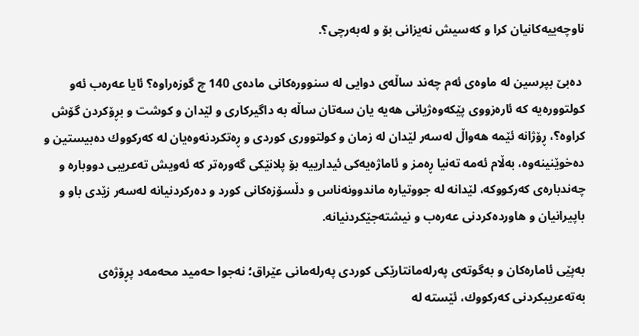ناوچه‌ییه‌كانیان كرا و كه‌سیش نه‌یزانی بۆ و له‌به‌رچی؟.

 ده‌بێ بپرسین له ماوه‌ی ئه‌م چه‌ند ساڵه‌ی دوایی له‌ سنووره‌كانی ماده‌ی 140 چ گوزه‌راوه‌؟ ئایا عه‌ره‌ب ئه‌و كولتووره‌یه‌ كه‌ ئاره‌زووی پێكه‌وه‌ژیانی هه‌یه‌ یان سه‌تان ساڵه‌ به‌ داگیركاری و لێدان و كوشت و بڕۆكردن گۆش كراوه‌؟، ڕۆژانه‌ ئێمه‌ هه‌واڵ له‌سه‌ر لێدان له‌ زمان و كولتووری كوردی و ڕه‌تكردنه‌وه‌یان له‌ كه‌ركووك ده‌بیستین و ده‌خوێنینه‌وه‌، به‌ڵام ئه‌مه‌ ته‌نیا ڕه‌مز و ئاماژه‌یه‌كی ئیدارییه‌ بۆ پلانێكی گه‌وره‌تر كه‌ ئه‌ویش ته‌عریبی دووباره‌ و چه‌ندباره‌ی كه‌ركووكه‌، لێدانه‌ له‌ جووتیاره‌ ماندوونه‌ناس و دڵسۆزه‌كانی كورد و ده‌ركردنیانه‌ له‌سه‌ر زێدی باو و باپیرانیان و هاورده‌كردنی عه‌ره‌ب و نیشته‌جێكردنیانه‌.

به‌پێی ئاماره‌كان و به‌گوته‌ی په‌رله‌مانتارێكی كوردی په‌رله‌مانی عێراق؛ نه‌جوا حه‌مید محه‌مه‌د پڕۆژه‌ی به‌ته‌عریبكردنی كه‌ركووك، ئێسته‌ له‌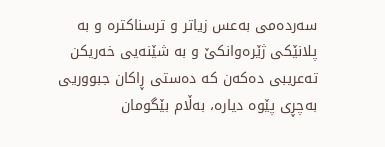سه‌رده‌می به‌عس زیاتر و ترسناكتره‌ و به‌ پلانێكی ژێره‌وانكێ و به‌ شێنه‌یی خه‌ریكن ته‌عریبی ده‌كه‌ن كه‌ ده‌ستی ڕاكان جبووریی به‌چڕی پێوه‌ دیاره‌، به‌ڵام بێگومان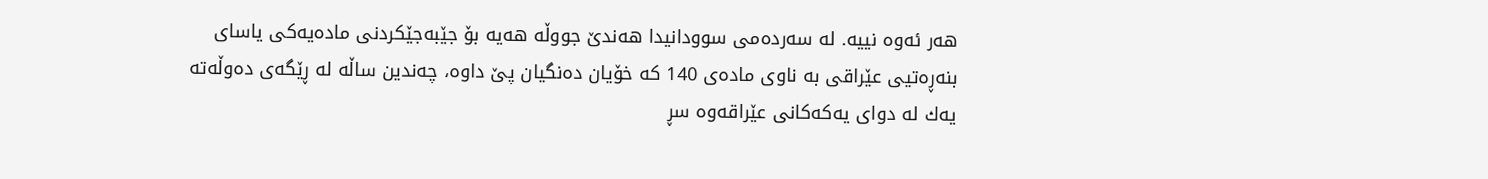هه‌ر ئه‌وه‌ نییه‌. له‌ سه‌رده‌می سوودانیدا هه‌ندێ جووڵه‌ هه‌یه‌ بۆ جێبه‌جێكردنی ماده‌یه‌كی یاسای بنه‌ڕه‌تیی عێراقی به‌ ناوی ماده‌ی 140 كه‌ خۆیان ده‌نگیان پێ داوه‌، چه‌ندین ساڵه‌ له‌ ڕێگه‌ی ده‌وڵه‌ته‌ یه‌ك له‌ دوای یه‌كه‌كانی عێراقه‌وه‌ سڕ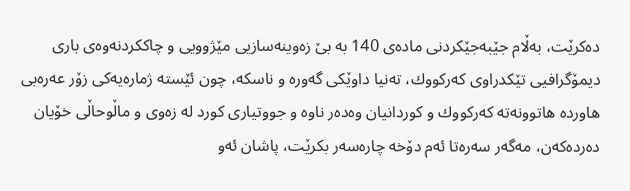ده‌كرێت، به‌ڵام جێبه‌جێكردنی ماده‌ی 140 به‌ بێ زه‌وینه‌سازیی مێژوویی و چاككردنه‌وه‌ی باری دیمۆگرافیی تێكدراوی كه‌ركووك، ته‌نیا داوێكی گه‌وره‌ و ناسكه‌، چون ئێسته‌ ژماره‌یه‌كی زۆر عه‌ره‌بی هاورده‌ هاتوونه‌ته‌ كه‌ركووك و كوردانیان وه‌ده‌ر ناوه‌ و جووتیاری كورد له‌ زه‌وی و ماڵوحاڵی خۆیان ده‌رده‌كه‌ن، مه‌گه‌ر سه‌ره‌تا ئه‌م دۆخه‌ چاره‌سه‌ر بكرێت، پاشان ئه‌و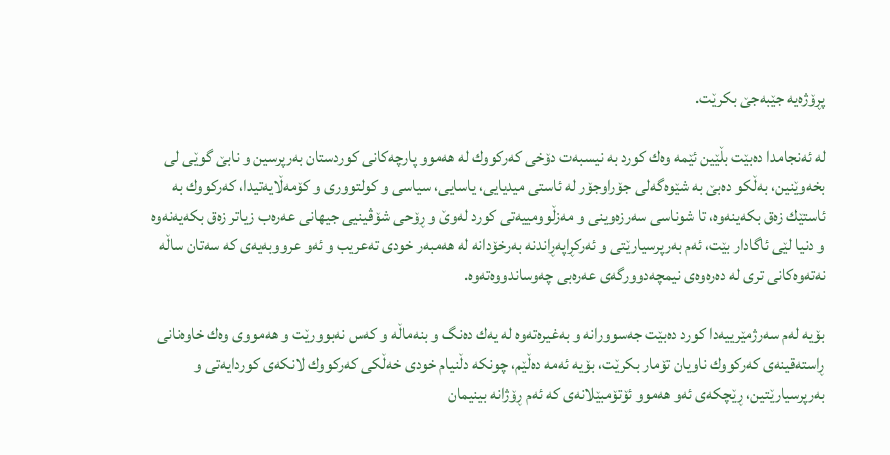پڕۆژه‌یه‌ جێبه‌جێ بكرێت.

له‌ ئه‌نجامدا ده‌بێت بڵێین ئێمه‌ وه‌ك كورد به‌ نیسبه‌ت دۆخی كه‌ركووك له‌ هه‌موو پارچه‌كانی كوردستان به‌رپرسین و نابێ گوێی لی بخه‌وێنین، به‌ڵكو ده‌بێ به‌ شێوه‌گه‌لی جۆراوجۆر له‌ ئاستی میدیایی، یاسایی، سیاسی و كولتووری و كۆمه‌ڵایه‌تیدا، كه‌ركووك به‌ ئاستێك زه‌ق بكه‌ینه‌وه‌، تا شوناسی سه‌رزه‌وینی و مه‌زڵوومییه‌تی كورد له‌وێ و ڕۆحی شۆڤینیی جیهانی عه‌ره‌ب زیاتر زه‌ق بكه‌یه‌نه‌وه‌ و دنیا لێی ئاگادار بێت، ئه‌م به‌رپرسیارێتی و ئه‌ركڕاپه‌ڕاندنه‌ به‌رخۆدانه‌ له‌ هه‌مبه‌ر خودی ته‌عریب و ئه‌و عرووبه‌یه‌ی كه‌ سه‌تان ساڵه‌ نه‌ته‌وه‌كانی تری له‌ ده‌ره‌وه‌ی نیمچه‌دوورگه‌ی عه‌ره‌بی چه‌وساندووه‌ته‌وه‌.

بۆیه‌ له‌م سه‌رژمێرییه‌دا كورد ده‌بێت جه‌سوورانه‌ و به‌غیره‌ته‌وه‌ له‌ یه‌ك ده‌نگ و بنه‌ماڵه‌ و كه‌س نه‌بوورێت و هه‌مووی وه‌ك خاوه‌نانی ڕاسته‌قینه‌ی كه‌ركووك ناویان تۆمار بكرێت، بۆیه‌ ئه‌مه‌ ده‌ڵێم، چونكه‌ دڵنیام خودی خه‌ڵكی كه‌ركووك لانكه‌ی كوردایه‌تی و به‌رپرسیارێتین، ڕێچكه‌ی ئه‌و هه‌موو ئۆتۆمبێلانه‌ی كه‌ ئه‌م ڕۆژانه‌ بینیمان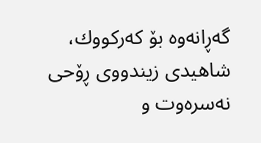گه‌ڕانه‌وه‌ بۆ كه‌ركووك، شاهیدی زیندووی ڕۆحی نه‌سره‌وت و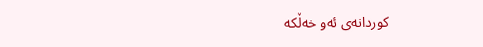كوردانه‌ی ئه‌و خه‌ڵكه‌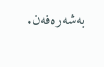به‌شه‌ره‌فه‌ن.